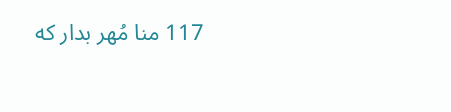117 منا مُهر بدار که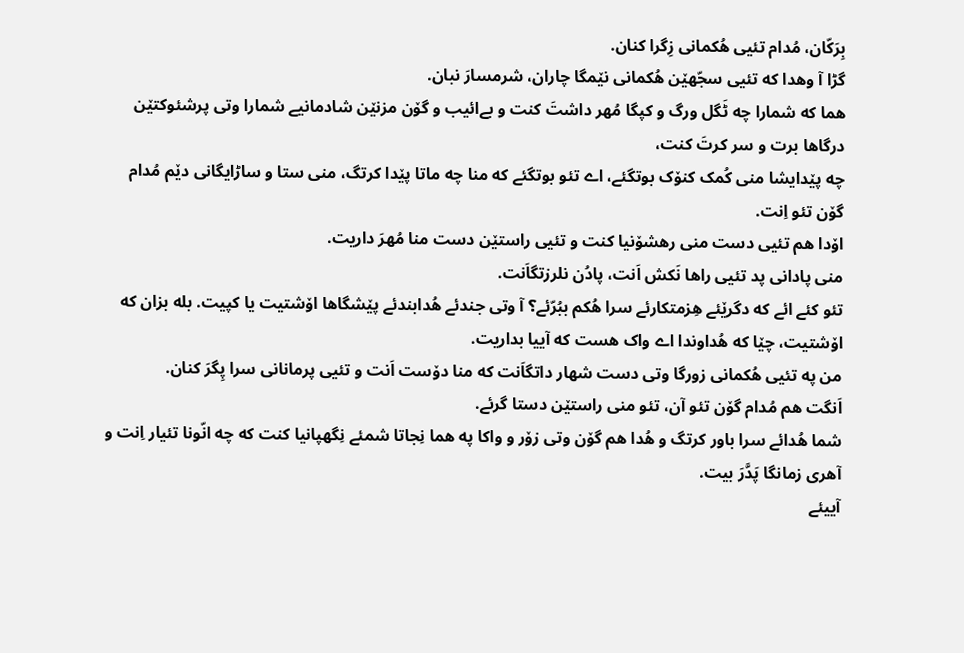بِرَکّان، مُدام تئیی هُکمانی زِگرا کنان.
گڑا آ وهدا که تئیی سجّهێن هُکمانی نێمگا چاران، شرمسارَ نبان.
هما که شمارا چه ٹَگل ورگ و کپگا مُهر داشتَ کنت و بےائیب و گۆن مزنێن شادمانیے شمارا وتی پرشئوکتێن درگاها برت و سر کرتَ کنت،
چه پێدایشا منی کُمک کنۆک بوتگئے، اے تئو بوتگئے که منا چه ماتا پێدا کرتگ، منی ستا و ساڑایگانی دێم مُدام گۆن تئو اِنت.
اۆدا هم تئیی دست منی رهشۆنیا کنت و تئیی راستێن دست منا مُهرَ داریت.
منی پادانی پد تئیی راها نَکش اَنت، پادُن نلرزتگاَنت.
تئو کئے ائے که دگرێئے هِزمتکارئے سرا هُکم ببُرّئے؟ آ وتی جندئے هُدابندئے پێشگاها اۆشتیت یا کپیت. بله بزان که اۆشتیت، چێا که هُداوندا اے واک هست که آییا بداریت.
من په تئیی هُکمانی زورگا وتی دست شهار داتگاَنت که منا دۆست اَنت و تئیی پرمانانی سرا پِگرَ کنان.
اَنگت هم مُدام گۆن تئو آن، تئو منی راستێن دستا گرئے.
شما هُدائے سرا باور کرتگ و هُدا هم گۆن وتی زۆر و واکا په هما نِجاتا شمئے نِگهپانیا کنت که چه انّونا تئیار اِنت و آهری زمانگا پَدَّرَ بیت.
آییئے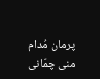پرمان مُدام منی چمّانی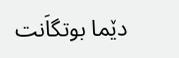دێما بوتگاَنت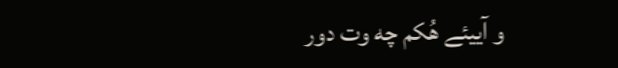و آییئے هُکم چه وت دور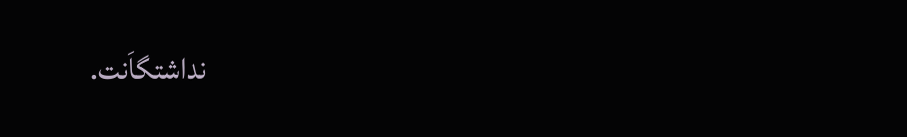نداشتگاَنت.